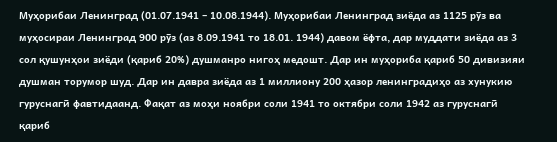Муҳорибаи Ленинград (01.07.1941 – 10.08.1944). Муҳорибаи Ленинград зиёда аз 1125 рӯз ва муҳосираи Ленинград 900 рӯз (аз 8.09.1941 то 18.01. 1944) давом ёфта, дар муддати зиёда аз 3 сол қушунҳои зиёди (қариб 20%) душманро нигоҳ медошт. Дар ин муҳориба қариб 50 дивизияи душман торумор шуд. Дар ин давра зиёда аз 1 миллиону 200 ҳазор ленинградиҳо аз хунукию гуруснагӣ фавтидаанд. Фақат аз моҳи ноябри соли 1941 то октябри соли 1942 аз гуруснагӣ қариб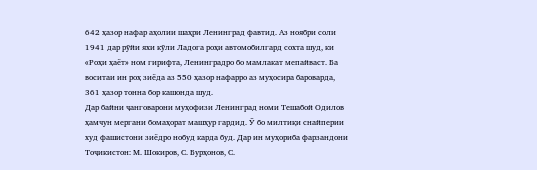642 ҳазор нафар аҳолии шаҳри Ленинград фавтид. Аз ноябри соли 1941 дар рӯйи яхи кӯли Ладога роҳи автомобилгард сохта шуд, ки «Роҳи ҳаёт» ном гирифта, Ленинградро бо мамлакат мепайваст. Ба воситаи ин роҳ зиёда аз 550 ҳазор нафарро аз муҳосира бароварда, 361 ҳазор тонна бор кашонда шуд.
Дар байни ҷанговарони муҳофизи Ленинград номи Тешабой Одилов ҳамчун мергани бомаҳорат машҳур гардид. Ӯ бо милтиқи снайперии худ фашистони зиёдро нобуд карда буд. Дар ин муҳориба фарзандони Тоҷикистон: М. Шокиров, С. Бурҳонов, С.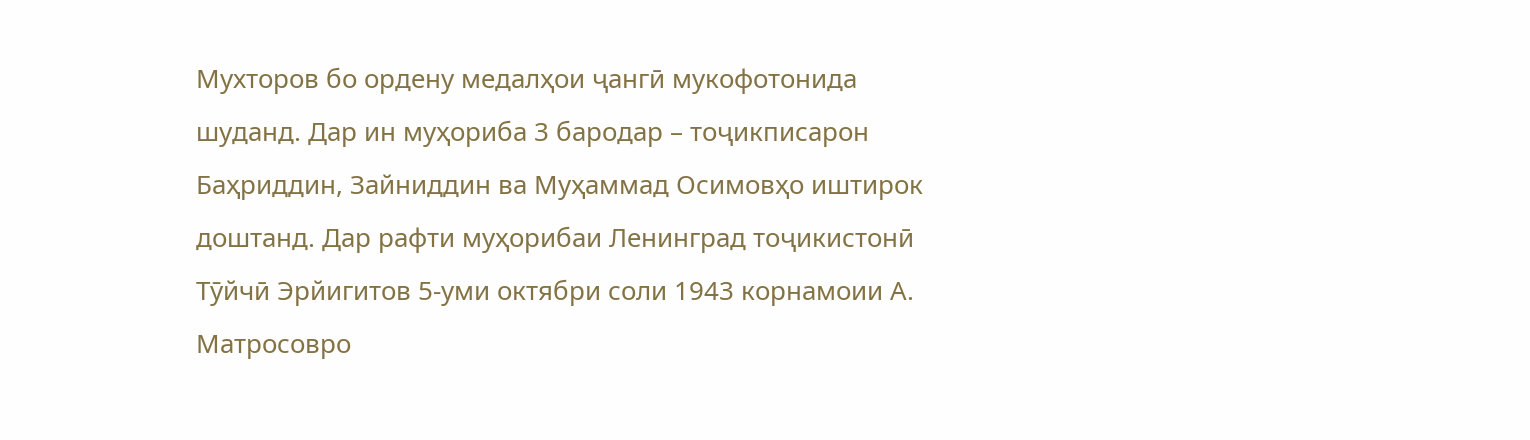Мухторов бо ордену медалҳои ҷангӣ мукофотонида шуданд. Дар ин муҳориба 3 бародар – тоҷикписарон Баҳриддин, Зайниддин ва Муҳаммад Осимовҳо иштирок доштанд. Дар рафти муҳорибаи Ленинград тоҷикистонӣ Тӯйчӣ Эрйигитов 5-уми октябри соли 1943 корнамоии А. Матросовро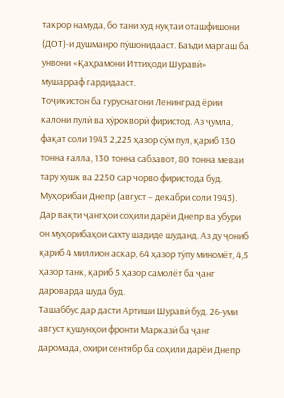такрор намуда, бо тани худ нуқтаи оташфишони (ДОТ)-и душманро пӯшонидааст. Баъди маргаш ба унвони «Қаҳрамони Иттиҳоди Шуравӣ» мушарраф гардидааст.
Тоҷикистон ба гуруснагони Ленинград ёрии калони пулӣ ва хӯрокворӣ фиристод. Аз ҷумла, фақат соли 1943 2,225 ҳазор сӯм пул, қариб 130 тонна ғалла, 130 тонна сабзавот, 80 тонна меваи тару хушк ва 2250 сар чорво фиристода буд.
Муҳорибаи Днепр (август – декабри соли 1943). Дар вақти ҷангҳои соҳили дарёи Днепр ва убури он муҳорибаҳои сахту шадиде шуданд. Аз ду ҷониб қариб 4 миллион аскар, 64 ҳазор тӯпу миномёт, 4,5 ҳазор танк, қариб 5 ҳазор самолёт ба ҷанг дароварда шуда буд.
Ташаббус дар дасти Артиши Шуравӣ буд. 26-уми август қушунҳои фронти Марказӣ ба ҷанг даромада, охири сентябр ба соҳили дарёи Днепр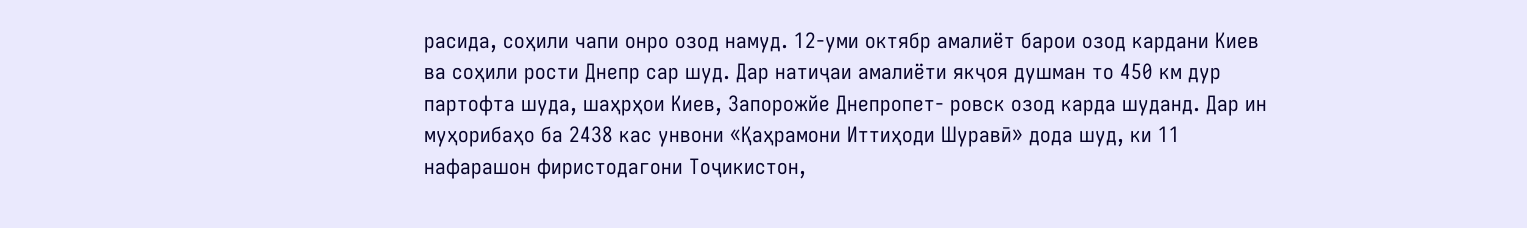расида, соҳили чапи онро озод намуд. 12-уми октябр амалиёт барои озод кардани Киев ва соҳили рости Днепр сар шуд. Дар натиҷаи амалиёти якҷоя душман то 450 км дур партофта шуда, шаҳрҳои Киев, Запорожйе Днепропет- ровск озод карда шуданд. Дар ин муҳорибаҳо ба 2438 кас унвони «Қаҳрамони Иттиҳоди Шуравӣ» дода шуд, ки 11 нафарашон фиристодагони Тоҷикистон,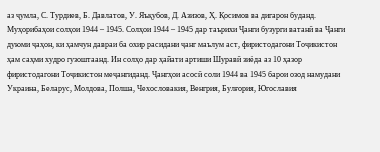аз ҷумла, С. Турдиев, Б. Давлатов, У. Яъқубов, Д. Азизов, Ҳ. Қосимов ва дигарон буданд.
Муҳорибаҳои солҳои 1944 – 1945. Солҳои 1944 – 1945 дар таърихи Ҷанги бузурги ватанӣ ва Ҷанги дуюми ҷаҳон, ки ҳамчун давраи ба охир расидани ҷанг маълум аст, фиристодагони Тоҷикистон ҳам саҳми худро гузоштаанд. Ин солҳо дар ҳайати артиши Шуравӣ зиёда аз 10 ҳазор фиристодагони Тоҷикистон меҷангиданд. Ҷангҳои асосӣ соли 1944 ва 1945 барои озод намудани Украина, Беларус, Молдова, Полша, Чехословакия, Венгрия, Булғория, Югославия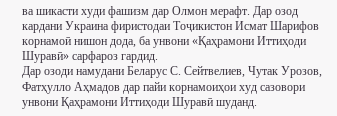ва шикасти худи фашизм дар Олмон мерафт. Дар озод кардани Украина фиристодаи Тоҷикистон Исмат Шарифов корнамоӣ нишон дода, ба унвони «Қаҳрамони Иттиҳоди Шуравӣ» сарфароз гардид.
Дар озоди намудани Беларус С. Сейтвелиев, Чутак Урозов, Фатҳулло Аҳмадов дар пайи корнамоиҳои худ сазовори унвони Қаҳрамони Иттиҳоди Шуравӣ шуданд.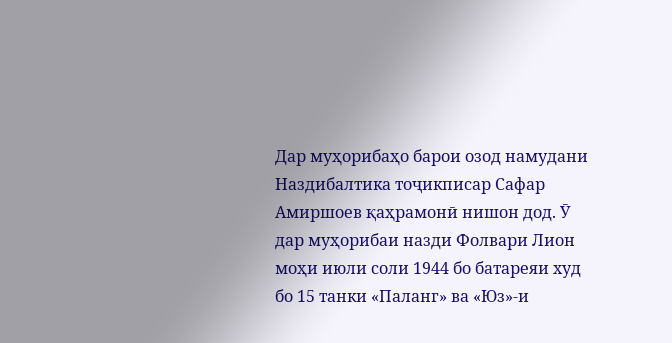Дар муҳорибаҳо барои озод намудани Наздибалтика тоҷикписар Сафар Амиршоев қаҳрамонӣ нишон дод. Ӯ дар муҳорибаи назди Фолвари Лион моҳи июли соли 1944 бо батареяи худ бо 15 танки «Паланг» ва «Юз»-и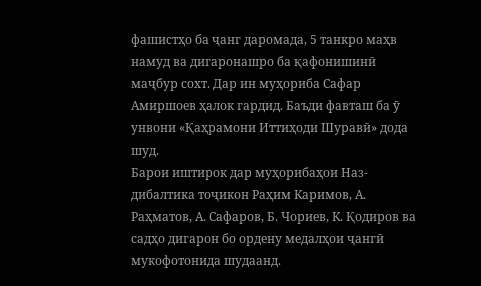фашистҳо ба ҷанг даромада, 5 танкро маҳв намуд ва дигаронашро ба қафонишинӣ маҷбур сохт. Дар ин муҳориба Сафар Амиршоев ҳалок гардид. Баъди фавташ ба ӯ унвони «Қаҳрамони Иттиҳоди Шуравӣ» дода шуд.
Барои иштирок дар муҳорибаҳои Наз- дибалтика тоҷикон Раҳим Каримов, А. Раҳматов, А. Сафаров, Б. Чориев, К. Қодиров ва садҳо дигарон бо ордену медалҳои ҷангӣ мукофотонида шудаанд.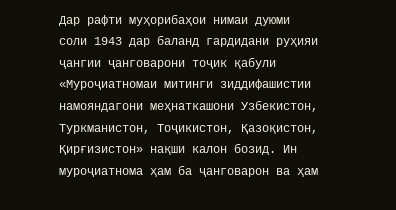Дар рафти муҳорибаҳои нимаи дуюми соли 1943 дар баланд гардидани руҳияи ҷангии ҷанговарони тоҷик қабули «Муроҷиатномаи митинги зиддифашистии намояндагони меҳнаткашони Узбекистон, Туркманистон, Тоҷикистон, Қазоқистон, Қирғизистон» нақши калон бозид. Ин муроҷиатнома ҳам ба ҷанговарон ва ҳам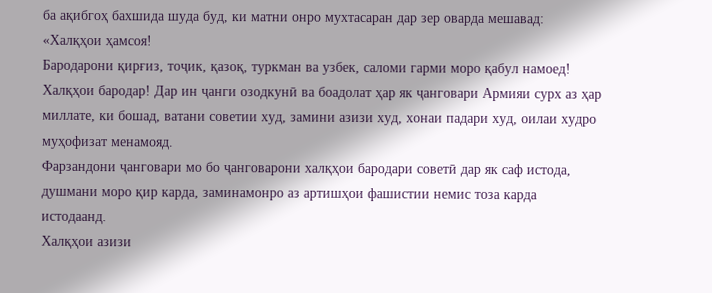ба ақибгоҳ бахшида шуда буд, ки матни онро мухтасаран дар зер оварда мешавад:
«Халқҳои ҳамсоя!
Бародарони қирғиз, тоҷик, қазоқ, туркман ва узбек, саломи гарми моро қабул намоед!
Халқҳои бародар! Дар ин ҷанги озодкунӣ ва боадолат ҳар як ҷанговари Армияи сурх аз ҳар миллате, ки бошад, ватани советии худ, замини азизи худ, хонаи падари худ, оилаи худро муҳофизат менамояд.
Фарзандони ҷанговари мо бо ҷанговарони халқҳои бародари советӣ дар як саф истода, душмани моро қир карда, заминамонро аз артишҳои фашистии немис тоза карда истодаанд.
Халқҳои азизи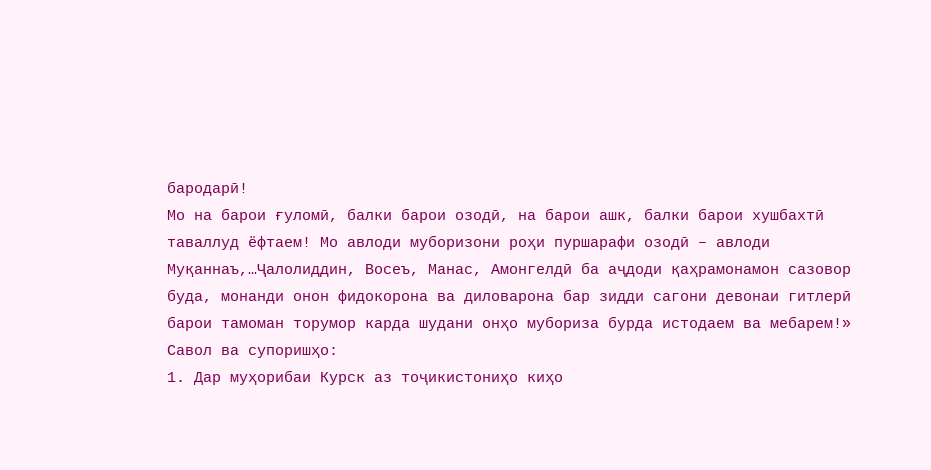бародарӣ!
Мо на барои ғуломӣ, балки барои озодӣ, на барои ашк, балки барои хушбахтӣ таваллуд ёфтаем! Мо авлоди муборизони роҳи пуршарафи озодӣ – авлоди Муқаннаъ,…Ҷалолиддин, Восеъ, Манас, Амонгелдӣ ба аҷдоди қаҳрамонамон сазовор буда, монанди онон фидокорона ва диловарона бар зидди сагони девонаи гитлерӣ барои тамоман торумор карда шудани онҳо мубориза бурда истодаем ва мебарем!»
Савол ва супоришҳо:
1. Дар муҳорибаи Курск аз тоҷикистониҳо киҳо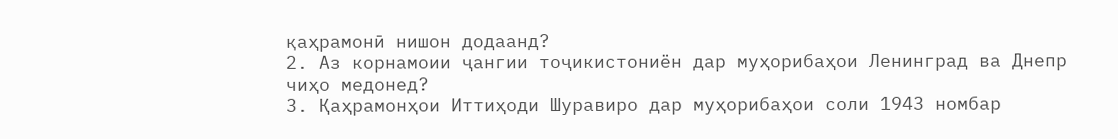қаҳрамонӣ нишон додаанд?
2. Аз корнамоии ҷангии тоҷикистониён дар муҳорибаҳои Ленинград ва Днепр чиҳо медонед?
3. Қаҳрамонҳои Иттиҳоди Шуравиро дар муҳорибаҳои соли 1943 номбар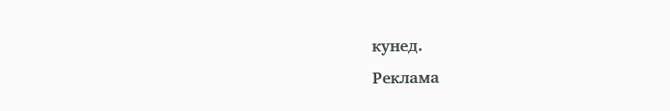кунед.
Реклама